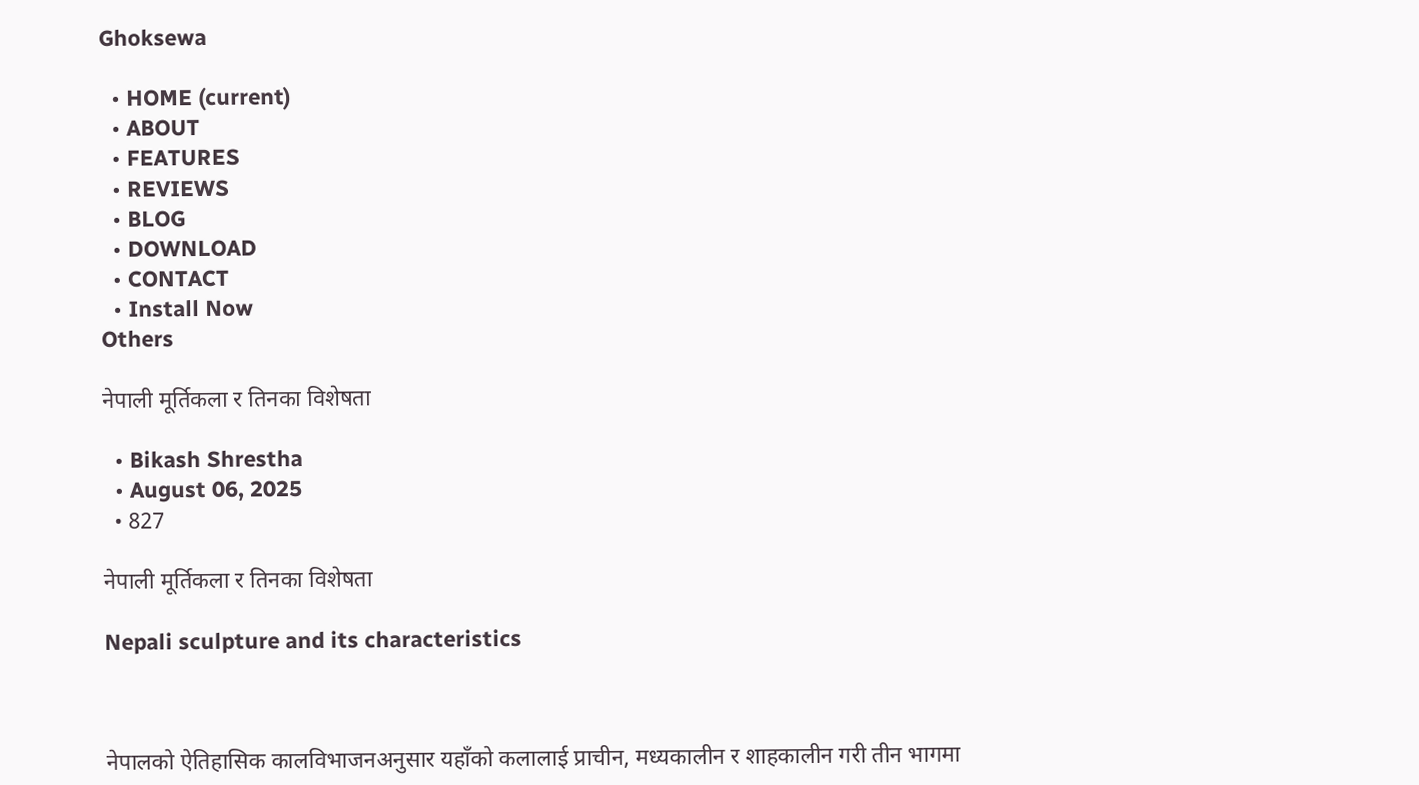Ghoksewa

  • HOME (current)
  • ABOUT
  • FEATURES
  • REVIEWS
  • BLOG
  • DOWNLOAD
  • CONTACT
  • Install Now
Others

नेपाली मूर्तिकला र तिनका विशेषता

  • Bikash Shrestha
  • August 06, 2025
  • 827

नेपाली मूर्तिकला र तिनका विशेषता

Nepali sculpture and its characteristics



नेपालको ऐतिहासिक कालविभाजनअनुसार यहाँको कलालाई प्राचीन, मध्यकालीन र शाहकालीन गरी तीन भागमा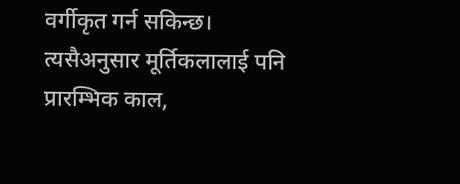वर्गीकृत गर्न सकिन्छ। त्यसैअनुसार मूर्तिकलालाई पनि प्रारम्भिक काल,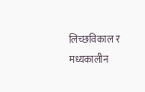लिच्छविकाल र मध्यकालीन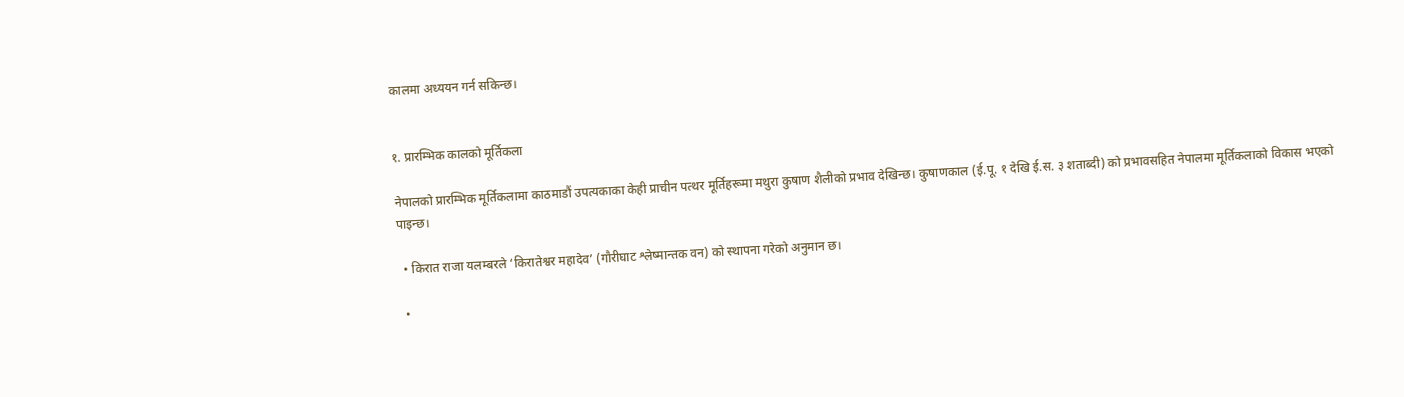कालमा अध्ययन गर्न सकिन्छ।


१. प्रारम्भिक कालको मूर्तिकला

नेपालको प्रारम्भिक मूर्तिकलामा काठमाडौं उपत्यकाका केही प्राचीन पत्थर मूर्तिहरूमा मथुरा कुषाण शैलीको प्रभाव देखिन्छ। कुषाणकाल (ई.पू. १ देखि ई.स. ३ शताब्दी) को प्रभावसहित नेपालमा मूर्तिकलाको विकास भएको पाइन्छ।

  • किरात राजा यलम्बरले ‘किरातेश्वर महादेव’ (गौरीघाट श्लेष्मान्तक वन) को स्थापना गरेको अनुमान छ।

  •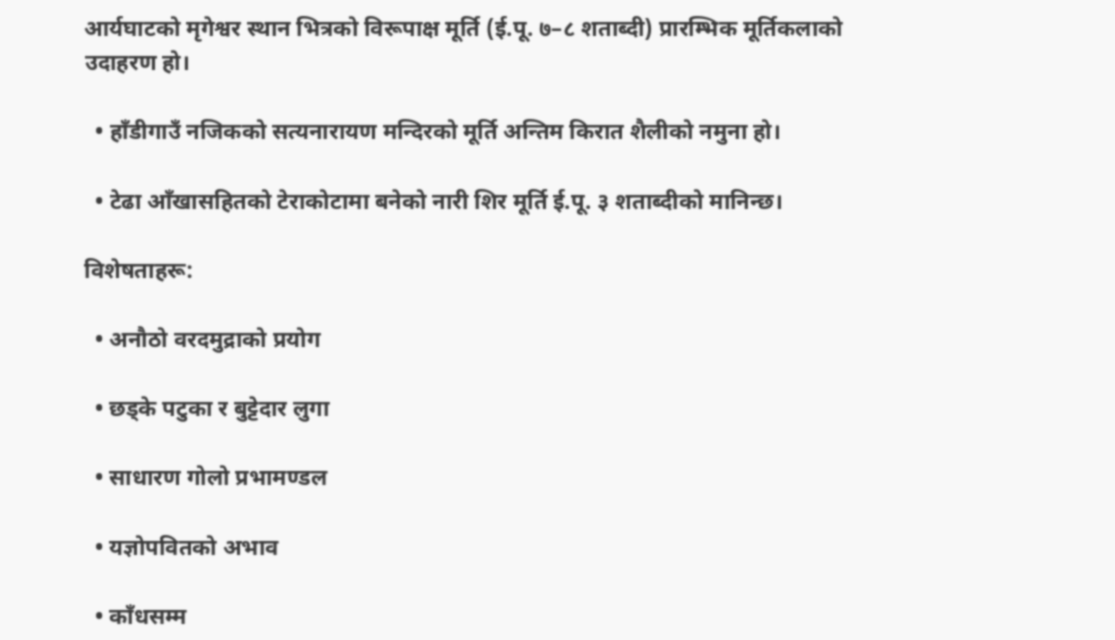आर्यघाटको मृगेश्वर स्थान भित्रको विरूपाक्ष मूर्ति (ई.पू. ७–८ शताब्दी) प्रारम्भिक मूर्तिकलाको उदाहरण हो।

  • हाँडीगाउँ नजिकको सत्यनारायण मन्दिरको मूर्ति अन्तिम किरात शैलीको नमुना हो।

  • टेढा आँखासहितको टेराकोटामा बनेको नारी शिर मूर्ति ई.पू. ३ शताब्दीको मानिन्छ।

विशेषताहरू:

  • अनौठो वरदमुद्राको प्रयोग

  • छड्के पटुका र बुट्टेदार लुगा

  • साधारण गोलो प्रभामण्डल

  • यज्ञोपवितको अभाव

  • काँधसम्म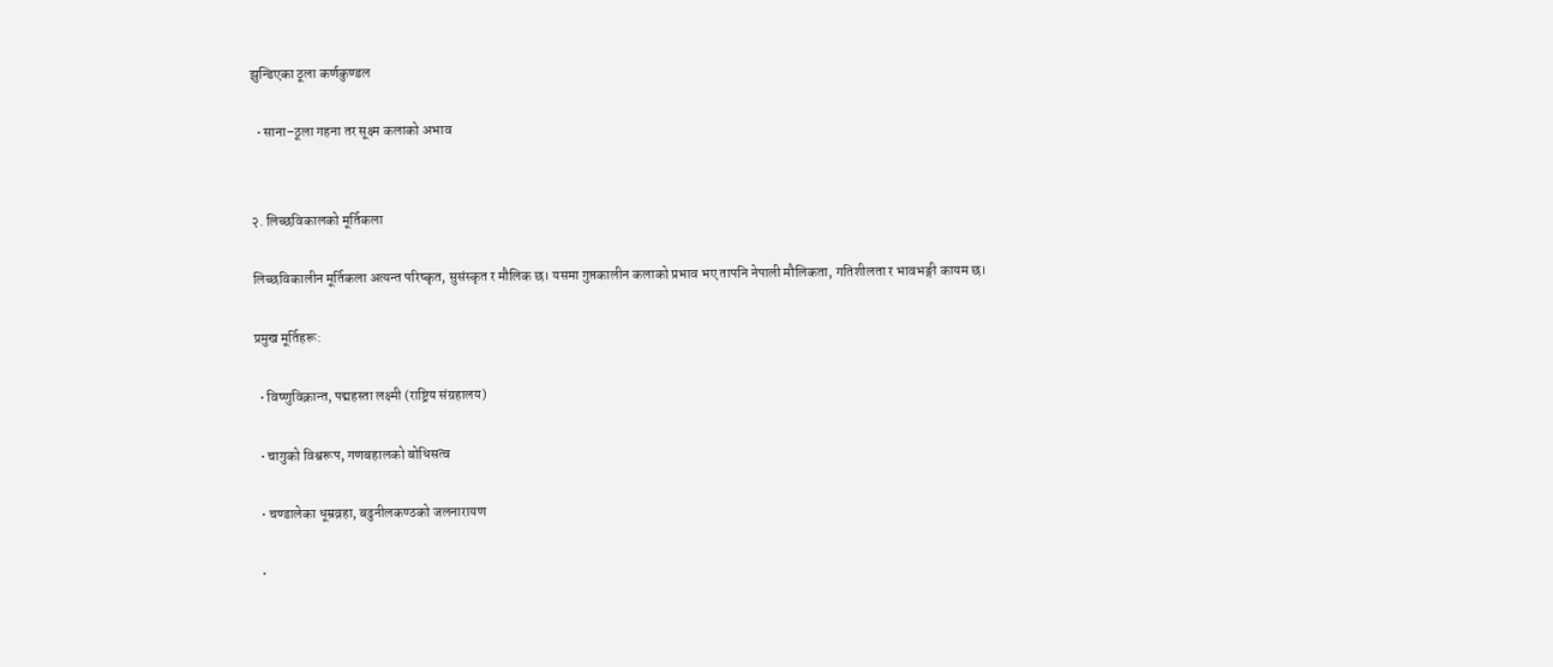झुन्डिएका ठूला कर्णकुण्डल

  • साना–ठूला गहना तर सूक्ष्म कलाको अभाव


२. लिच्छविकालको मूर्तिकला

लिच्छविकालीन मूर्तिकला अत्यन्त परिष्कृत, सुसंस्कृत र मौलिक छ। यसमा गुप्तकालीन कलाको प्रभाव भए तापनि नेपाली मौलिकता, गतिशीलता र भावभङ्गी कायम छ।

प्रमुख मूर्तिहरू:

  • विष्णुविक्रान्त, पद्महस्ता लक्ष्मी (राष्ट्रिय संग्रहालय)

  • चागुको विश्वरूप, गणबहालको बोधिसत्व

  • चण्डालेका धूम्रव्रहा, बढुनीलकण्ठको जलनारायण

  •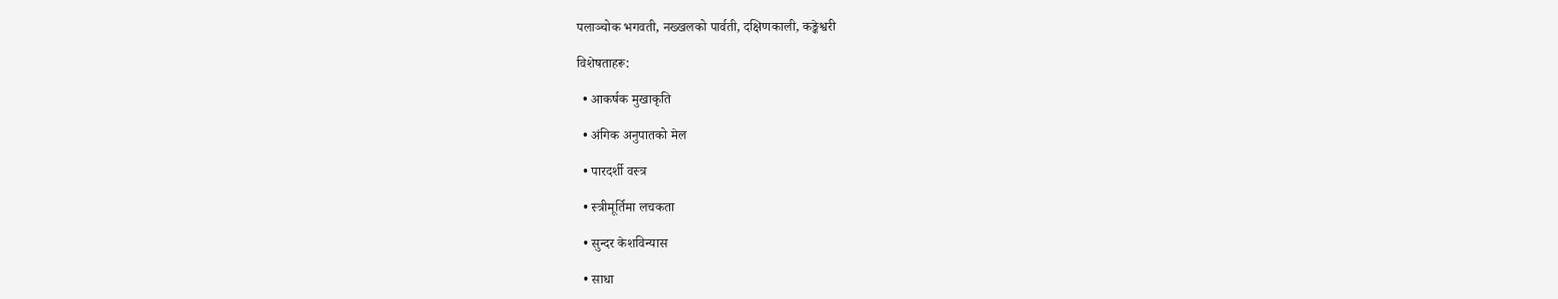पलाञ्चोक भगवती, नख्खलको पार्वती, दक्षिणकाली, कङ्केश्वरी

विशेषताहरू:

  • आकर्षक मुखाकृति

  • अंगिक अनुपातको मेल

  • पारदर्शी वस्त्र

  • स्त्रीमूर्तिमा लचकता

  • सुन्दर केशविन्यास

  • साधा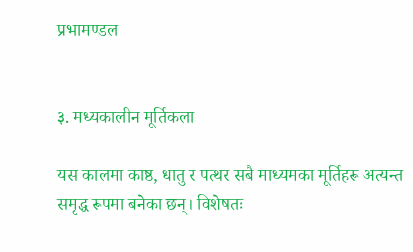प्रभामण्डल


३. मध्यकालीन मूर्तिकला

यस कालमा काष्ठ, धातु र पत्थर सबै माध्यमका मूर्तिहरू अत्यन्त समृद्ध रूपमा बनेका छन्। विशेषतः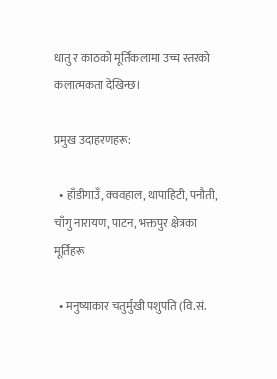धातु र काठको मूर्तिकलामा उच्च स्तरको कलात्मकता देखिन्छ।

प्रमुख उदाहरणहरू:

  • हाँडीगाउँ, क्ववहाल, थापाहिटी, पनौती, चाँगु नारायण, पाटन, भक्तपुर क्षेत्रका मूर्तिहरू

  • मनुष्याकार चतुर्मुखी पशुपति (वि.सं.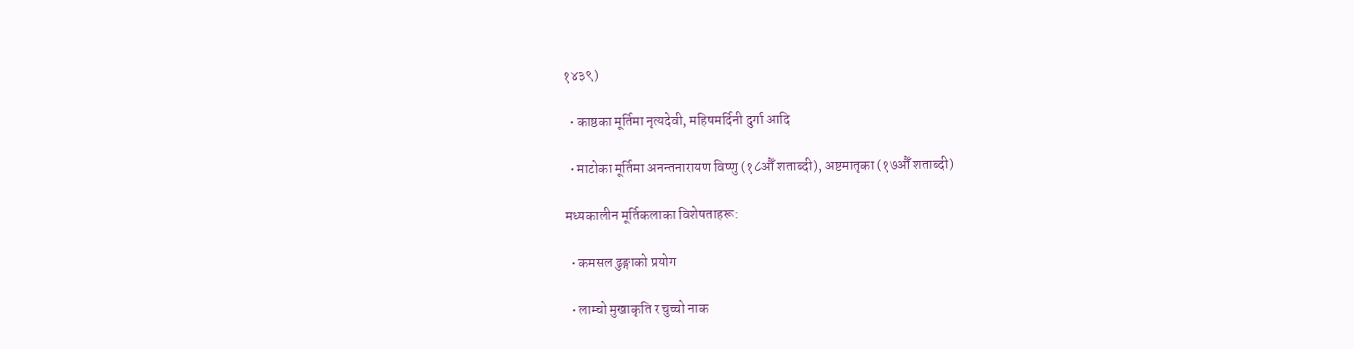१४३९)

  • काष्ठका मूर्तिमा नृत्यदेवी, महिषमर्दिनी दुर्गा आदि

  • माटोका मूर्तिमा अनन्तनारायण विष्णु (१८औँ शताब्दी), अष्टमातृका (१७औँ शताब्दी)

मध्यकालीन मूर्तिकलाका विशेषताहरू:

  • कमसल ढुङ्गाको प्रयोग

  • लाम्चो मुखाकृति र चुच्चो नाक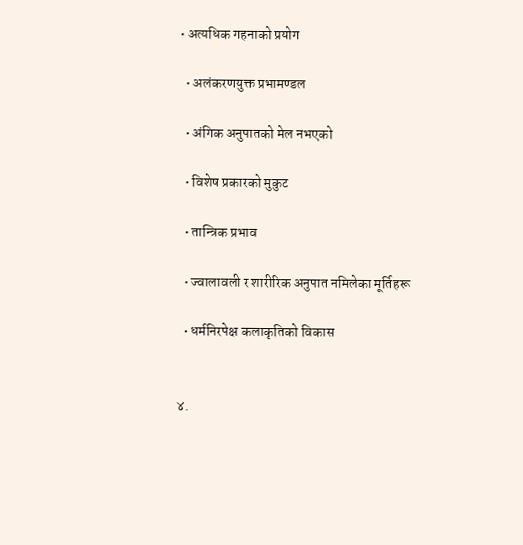• अत्यधिक गहनाको प्रयोग

  • अलंकरणयुक्त प्रभामण्डल

  • अंगिक अनुपातको मेल नभएको

  • विशेष प्रकारको मुकुट

  • तान्त्रिक प्रभाव

  • ज्वालावली र शारीरिक अनुपात नमिलेका मूर्तिहरू

  • धर्मनिरपेक्ष कलाकृतिको विकास


४.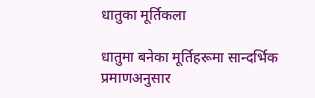धातुका मूर्तिकला

धातुमा बनेका मूर्तिहरूमा सान्दर्भिक प्रमाणअनुसार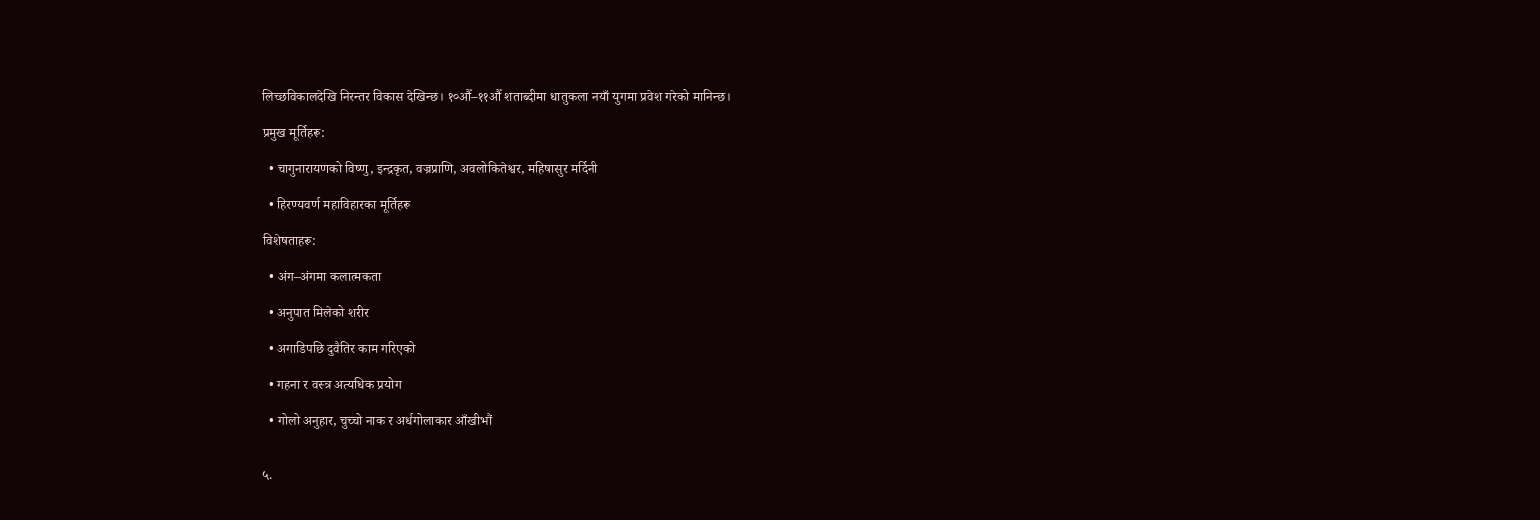लिच्छविकालदेखि निरन्तर विकास देखिन्छ। १०औँ–११औँ शताब्दीमा धातुकला नयाँ युगमा प्रवेश गरेको मानिन्छ।

प्रमुख मूर्तिहरू:

  • चागुनारायणको विष्णु, इन्द्रकृत, वज्रप्राणि, अवलोकितेश्वर, महिषासुर मर्दिनी

  • हिरण्यवर्ण महाविहारका मूर्तिहरू

विशेषताहरू:

  • अंग–अंगमा कलात्मकता

  • अनुपात मिलेको शरीर

  • अगाडिपछि दुवैतिर काम गरिएको

  • गहना र वस्त्र अत्यधिक प्रयोग

  • गोलो अनुहार, चुच्चो नाक र अर्धगोलाकार आँखीभौं


५.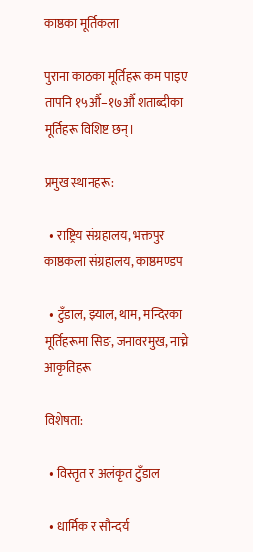काष्ठका मूर्तिकला

पुराना काठका मूर्तिहरू कम पाइए तापनि १५औँ–१७औँ शताब्दीका मूर्तिहरू विशिष्ट छन्।

प्रमुख स्थानहरू:

  • राष्ट्रिय संग्रहालय, भक्तपुर काष्ठकला संग्रहालय, काष्ठमण्डप

  • टुँडाल, झ्याल, थाम, मन्दिरका मूर्तिहरूमा सिङ, जनावरमुख, नाच्ने आकृतिहरू

विशेषता:

  • विस्तृत र अलंकृत टुँडाल

  • धार्मिक र सौन्दर्य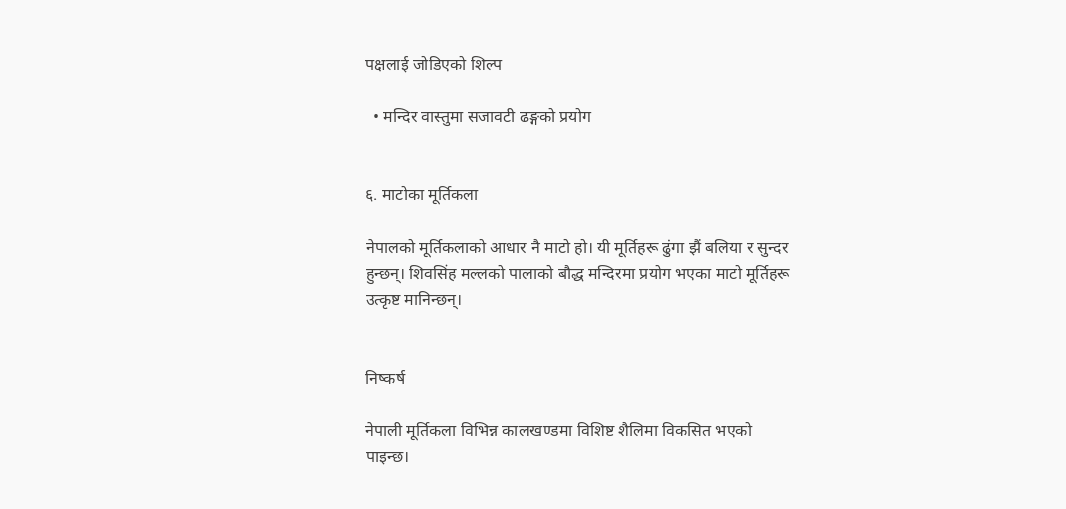पक्षलाई जोडिएको शिल्प

  • मन्दिर वास्तुमा सजावटी ढङ्गको प्रयोग


६. माटोका मूर्तिकला

नेपालको मूर्तिकलाको आधार नै माटो हो। यी मूर्तिहरू ढुंगा झैं बलिया र सुन्दर हुन्छन्। शिवसिंह मल्लको पालाको बौद्ध मन्दिरमा प्रयोग भएका माटो मूर्तिहरू उत्कृष्ट मानिन्छन्।


निष्कर्ष

नेपाली मूर्तिकला विभिन्न कालखण्डमा विशिष्ट शैलिमा विकसित भएको पाइन्छ।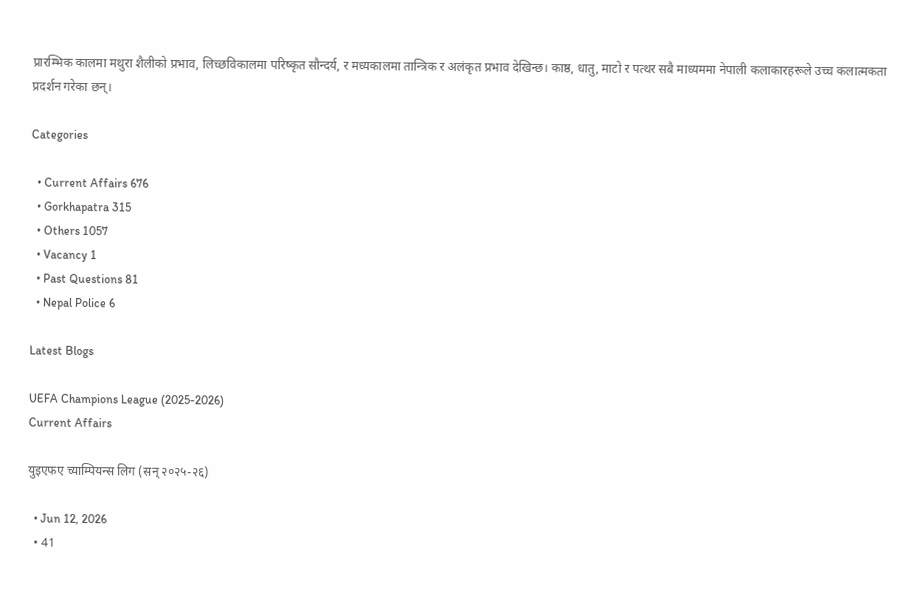प्रारम्भिक कालमा मथुरा शैलीको प्रभाव, लिच्छविकालमा परिष्कृत सौन्दर्य, र मध्यकालमा तान्त्रिक र अलंकृत प्रभाव देखिन्छ। काष्ठ, धातु, माटो र पत्थर सबै माध्यममा नेपाली कलाकारहरूले उच्च कलात्मकता प्रदर्शन गरेका छन्।

Categories

  • Current Affairs 676
  • Gorkhapatra 315
  • Others 1057
  • Vacancy 1
  • Past Questions 81
  • Nepal Police 6

Latest Blogs

UEFA Champions League (2025-2026)
Current Affairs

युइएफए च्याम्पियन्स लिग (सन् २०२५-२६)

  • Jun 12, 2026
  • 41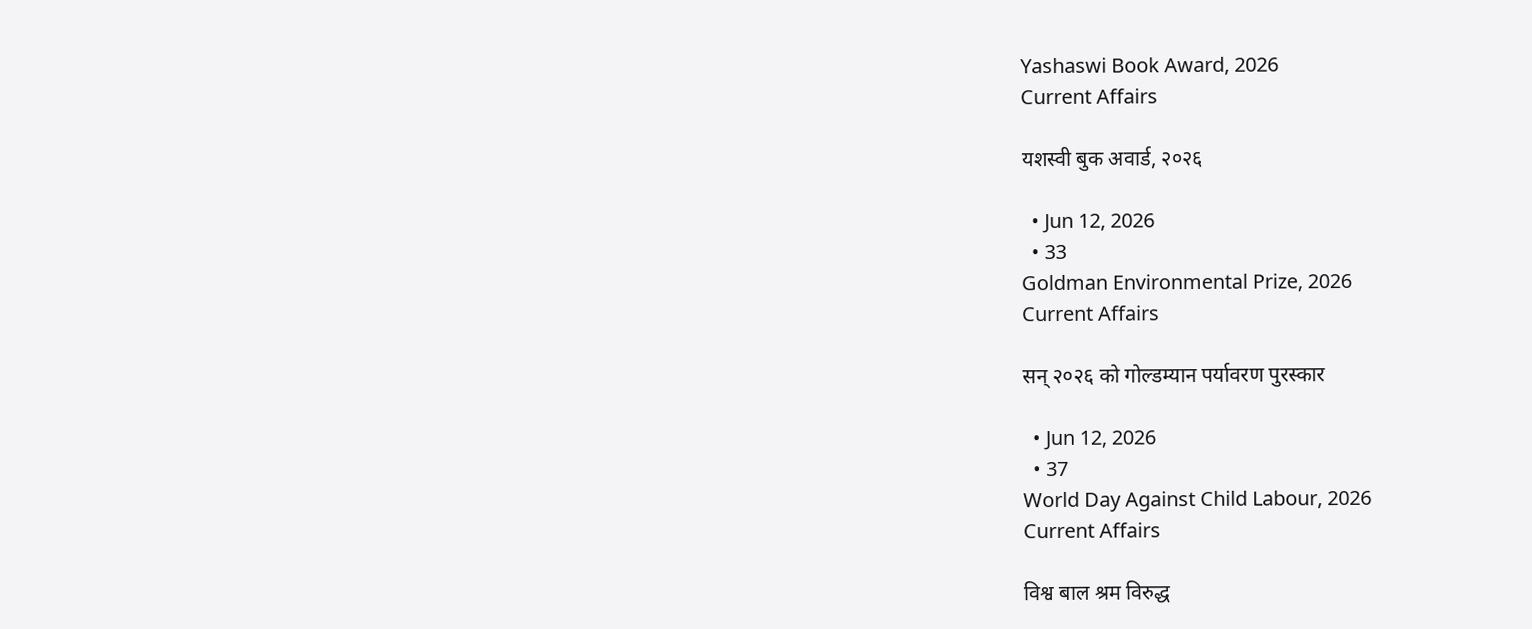Yashaswi Book Award, 2026
Current Affairs

यशस्वी बुक अवार्ड, २०२६

  • Jun 12, 2026
  • 33
Goldman Environmental Prize, 2026
Current Affairs

सन् २०२६ को गोल्डम्यान पर्यावरण पुरस्कार

  • Jun 12, 2026
  • 37
World Day Against Child Labour, 2026
Current Affairs

विश्व बाल श्रम विरुद्ध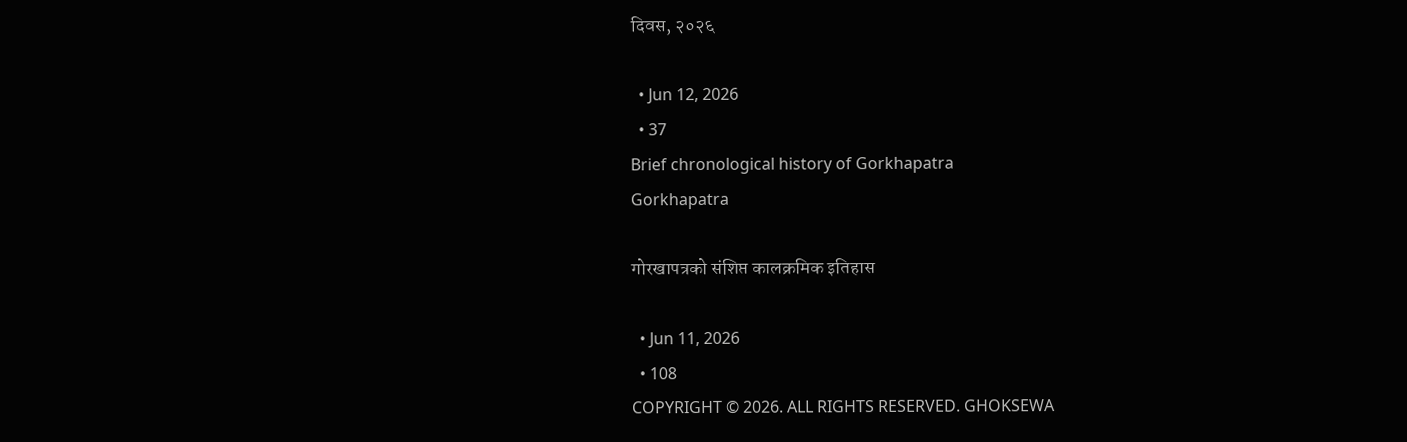दिवस, २०२६

  • Jun 12, 2026
  • 37
Brief chronological history of Gorkhapatra
Gorkhapatra

गोरखापत्रको संशिप्त कालक्रमिक इतिहास

  • Jun 11, 2026
  • 108
COPYRIGHT © 2026. ALL RIGHTS RESERVED. GHOKSEWA